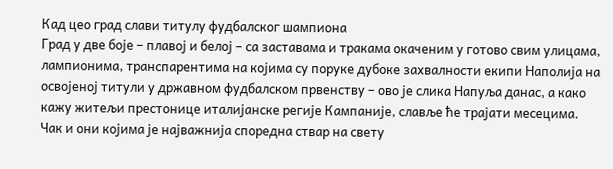Кад цео град слави титулу фудбалског шампиона
Град у две боје – плавој и белој – са заставама и тракама окаченим у готово свим улицама, лампионима, транспарентима на којима су поруке дубоке захвалности екипи Наполија на освојеној титули у државном фудбалском првенству – ово је слика Напуља данас, а како кажу житељи престонице италијанске регије Кампаније, славље ће трајати месецима. Чак и они којима је најважнија споредна ствар на свету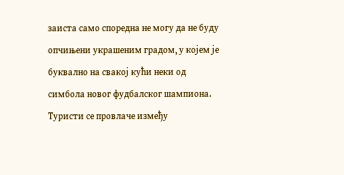заиста само споредна не могу да не буду опчињени украшеним градом, у којем је буквално на свакој кући неки од симбола новог фудбалског шампиона. Туристи се провлаче између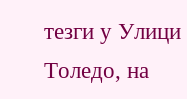тезги у Улици Толедо, на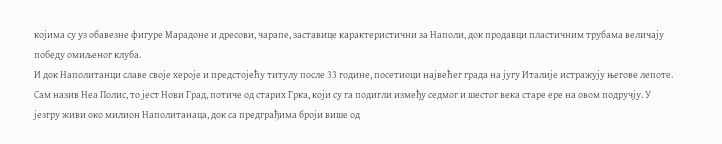којима су уз обавезне фигуре Марадоне и дресови, чарапе, заставице карактеристични за Наполи, док продавци пластичним трубама величају победу омиљеног клуба.
И док Наполитанци славе своје хероје и предстојећу титулу после 33 године, посетиоци највећег града на југу Италије истражују његове лепоте. Сам назив Неа Полис, то јест Нови Град, потиче од старих Грка, који су га подигли између седмог и шестог века старе ере на овом подручју. У језгру живи око милион Наполитанаца, док са предграђима броји више од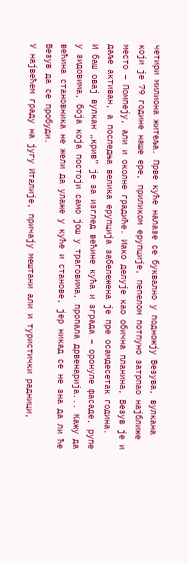четири милиона житеља. Прве куће налазе се буквално у подножју Везува, вулкана који је 79 године наше ере, приликом ерупције, пепелом потпуно затрпао најближе место – Помпеју, али и околне градиће. Иако делује као обична планина, Везув је и даље активан, а последња велика ерупција забележена је пре осамдесетак година.
И баш овај вулкан „крив” је за изглед већине кућа и зграда – оронуле фасаде, рупе у зидовима, боја која постоји само још у траговима, пропала дрвенарија... Кажу да већина становника не жели да улаже у куће и станове, јер никад се не зна да ли ће Везув да се пробуди.
У највећем граду на југу Италије, причају мештани али и туристички радници,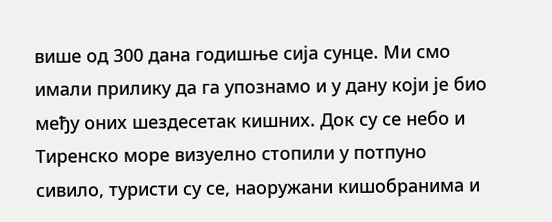више од 300 дана годишње сија сунце. Ми смо имали прилику да га упознамо и у дану који је био међу оних шездесетак кишних. Док су се небо и Тиренско море визуелно стопили у потпуно сивило, туристи су се, наоружани кишобранима и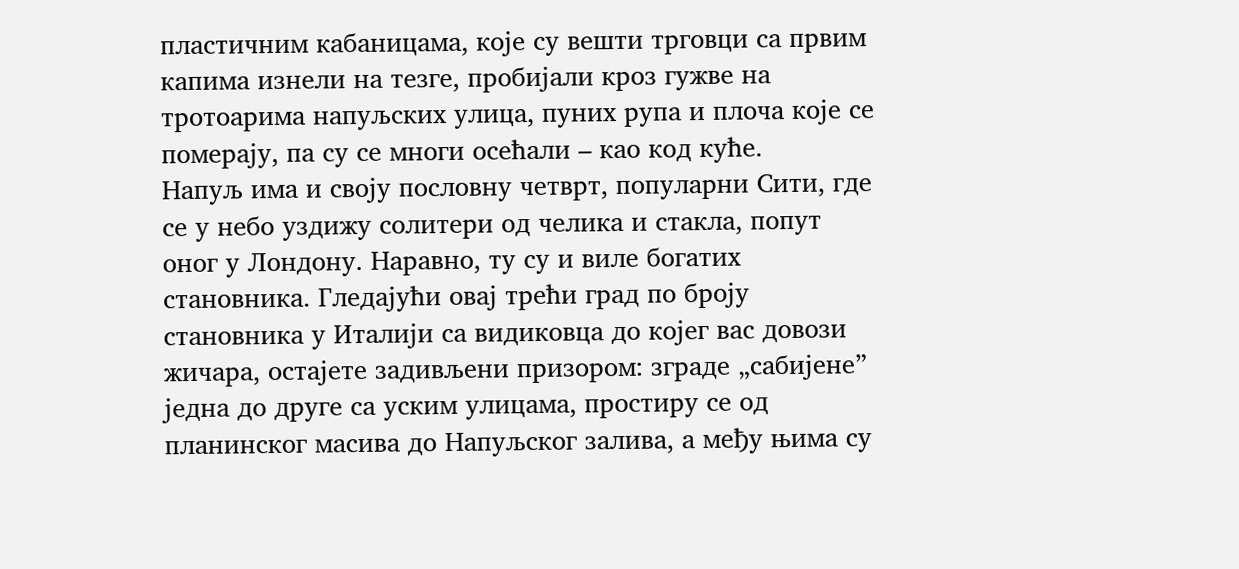пластичним кабаницама, које су вешти трговци са првим капима изнели на тезге, пробијали кроз гужве на тротоарима напуљских улица, пуних рупа и плоча које се померају, па су се многи осећали – као код куће.
Напуљ има и своју пословну четврт, популарни Сити, где се у небо уздижу солитери од челика и стакла, попут оног у Лондону. Наравно, ту су и виле богатих становника. Гледајући овај трећи град по броју становника у Италији са видиковца до којег вас довози жичара, остајете задивљени призором: зграде „сабијене” једна до друге са уским улицама, простиру се од планинског масива до Напуљског залива, а међу њима су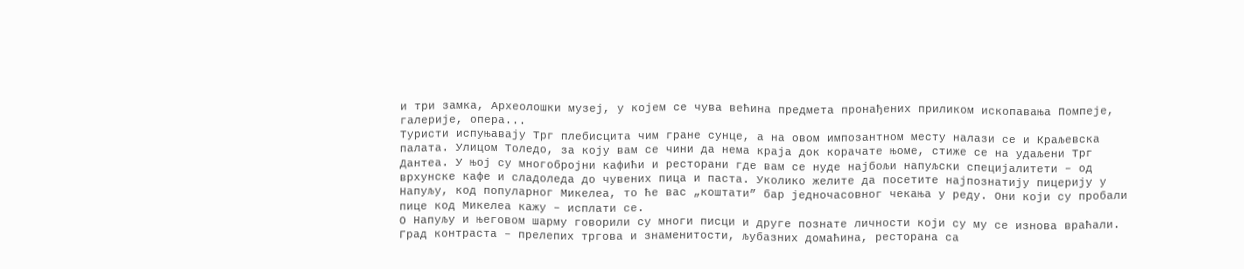и три замка, Археолошки музеј, у којем се чува већина предмета пронађених приликом ископавања Помпеје, галерије, опера...
Туристи испуњавају Трг плебисцита чим гране сунце, а на овом импозантном месту налази се и Краљевска палата. Улицом Толедо, за коју вам се чини да нема краја док корачате њоме, стиже се на удаљени Трг Дантеа. У њој су многобројни кафићи и ресторани где вам се нуде најбољи напуљски специјалитети – од врхунске кафе и сладоледа до чувених пица и паста. Уколико желите да посетите најпознатију пицерију у Напуљу, код популарног Микелеа, то ће вас „коштати” бар једночасовног чекања у реду. Они који су пробали пице код Микелеа кажу – исплати се.
О Напуљу и његовом шарму говорили су многи писци и друге познате личности који су му се изнова враћали. Град контраста – прелепих тргова и знаменитости, љубазних домаћина, ресторана са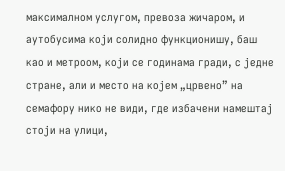максималном услугом, превоза жичаром, и аутобусима који солидно функционишу, баш као и метроом, који се годинама гради, с једне стране, али и место на којем „црвено” на семафору нико не види, где избачени намештај стоји на улици,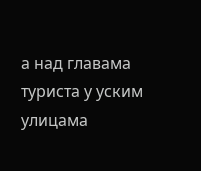а над главама туриста у уским улицама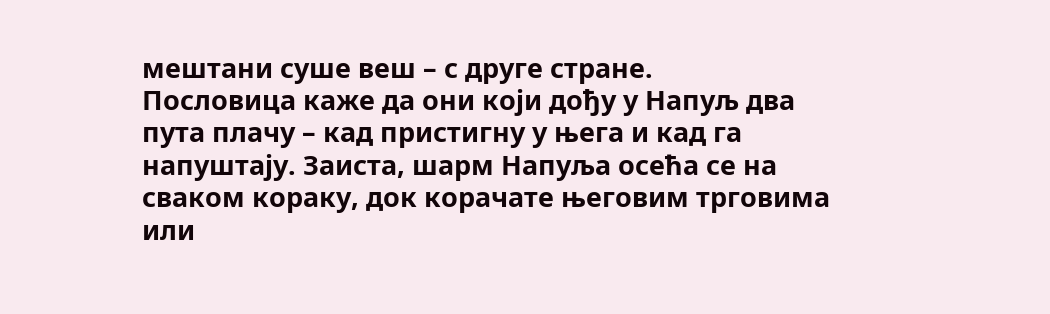мештани суше веш – с друге стране.
Пословица каже да они који дођу у Напуљ два пута плачу – кад пристигну у њега и кад га напуштају. Заиста, шарм Напуља осећа се на сваком кораку, док корачате његовим трговима или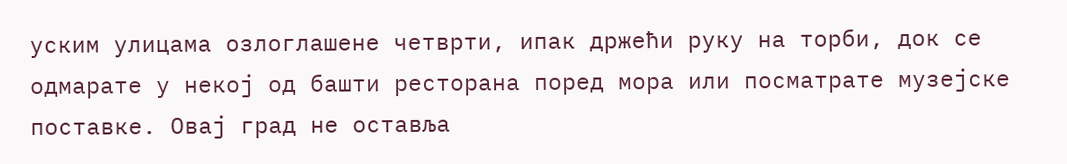уским улицама озлоглашене четврти, ипак држећи руку на торби, док се одмарате у некој од башти ресторана поред мора или посматрате музејске поставке. Овај град не оставља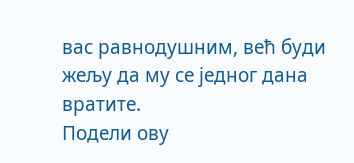вас равнодушним, већ буди жељу да му се једног дана вратите.
Подели ову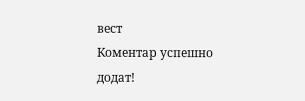вест
Комeнтар успeшно додат!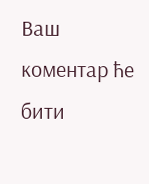Ваш комeнтар ћe бити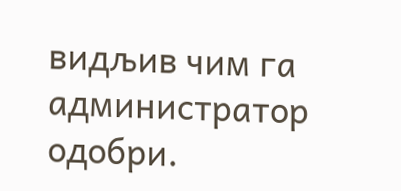видљив чим га администратор одобри.